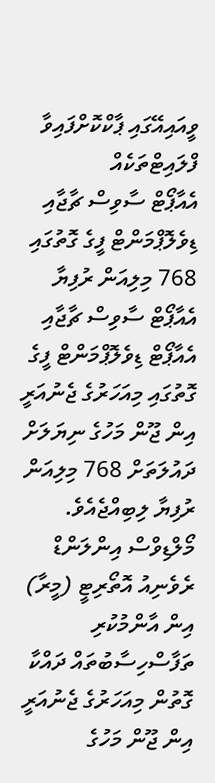ވީއައިއޭގައި ޕާކްކޮށްފައިވާ ފްލައިޓްތަކެއް
އެއާޕޯޓް ސާވިސް ޗާޖާއި ޑިވެލޮޕްމަންޓް ފީގެ ގޮތުގައި 768 މިލިއަން ރުފިޔާ
އެއާޕޯޓް ސާވިސް ޗާޖާއި އެއާޕޯޓް ޑިވެލޮޕްމަންޓް ފީގެ ގޮތުގައި މިއަހަރުގެ ޖެނުއަރީ އިން ޖޫން މަހުގެ ނިޔަލަށް ދައުލަތަށް 768 މިލިއަން ރުފިޔާ ލިބިއްޖެއެވެ.
މޯލްޑިވްސް އިންލަންޑް ރެވެނިއު އޮތޯރިޓީ (މީރާ) އިން އާންމުކުރި ތަފާސްހިސާބުތައް ދައްކާ ގޮތުން މިއަހަރުގެ ޖެނުއަރީ އިން ޖޫން މަހުގެ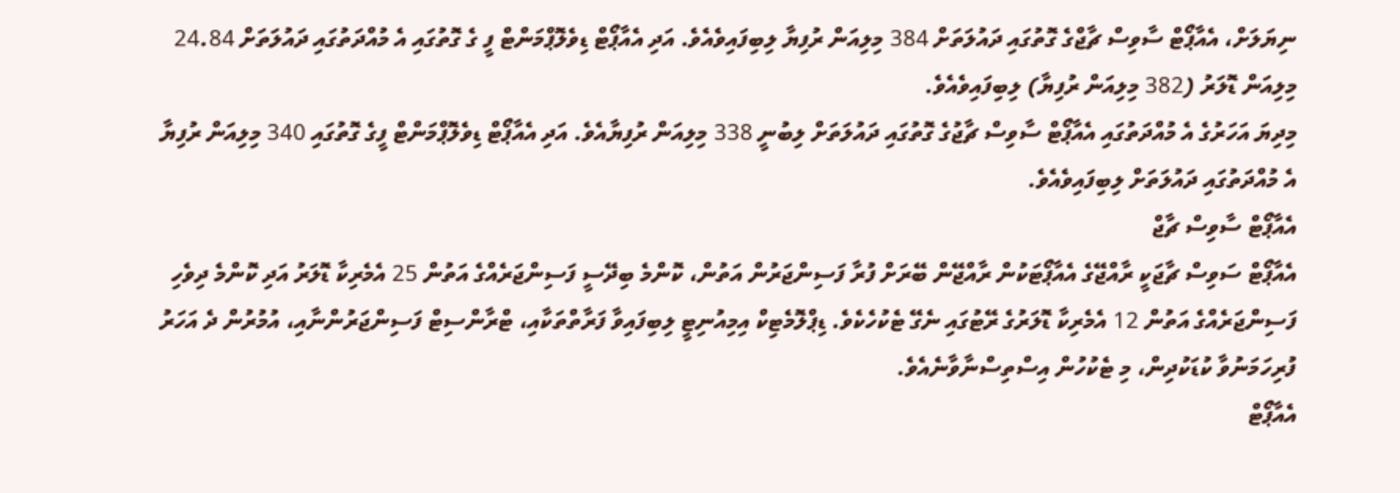ނިޔަލަށް، އެއާޕޯޓް ސާވިސް ޗާޖްގެ ގޮތުގައި ދައުލަތަށް 384 މިލިއަން ރުފިޔާ ލިބިފައިވެއެވެ. އަދި އެއާޕޯޓް ޑިވެލޮޕްމަންޓް ފީ ގެ ގޮތުގައި އެ މުއްދަތުގައި ދައުލަތަށް 24.84 މިލިއަން ޑޮލަރު (382 މިލިއަން ރުފިޔާ) ލިބިފައިވެއެވެ.
މިދިޔަ އަހަރުގެ އެ މުއްދަތުގައި އެއާޕޯޓް ސާވިސް ޗާޖުގެ ގޮތުގައި ދައުލަތަށް ލިބުނީ 338 މިލިއަން ރުފިޔާއެވެ. އަދި އެއާޕޯޓް ޑިވެލޮޕްމަންޓް ފީގެ ގޮތުގައި 340 މިލިއަން ރުފިޔާ އެ މުއްދަތުގައި ދައުލަތަށް ލިބިފައިވެއެވެ.
އެއާޕޯޓް ސާވިސް ޗާޖް
އެއާޕޯޓް ސަވިސް ޗާޖަކީ ރާއްޖޭގެ އެއާޕޯޓަކުން ރާއްޖޭން ބޭރަށް ފުރާ ފަސިންޖަރުން އަތުން، ކޮންމެ ބިދޭސީ ފަސިންޖަރެއްގެ އަތުން 25 އެމެރިކާ ޑޮލަރު އަދި ކޮންމެ ދިވެހި ފަސިންޖަރެއްގެ އަތުން 12 އެމެރިކާ ޑޮލަރުގެ ރޭޓުގައި ނެގޭ ޓެކުހެކެވެ. ޑިޕްލޮމެޓިކް އިމިއުނިޓީ ލިބިފައިވާ ފަރާތްތަކާއި، ޓްރާންސިޓް ފަސިންޖަރުންނާއި، އުމުރުން ދެ އަހަރު ފުރިހަމަނުވާ ކުޑަކުދިން، މި ޓެކުހުން އިސްތިސްނާވާނެއެވެ.
އެއާޕޯޓް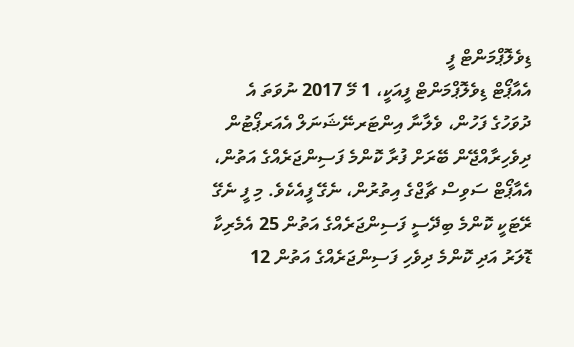ޑިވެލޮޕްމަންޓް ފީ
އެއާޕޯޓް ޑިވެލޮޕްމަންޓް ފީއަކީ، 1 މޭ 2017 ނުވަތަ އެ ދުވަހުގެ ފަހުން، ވެލާނާ އިންޓަރނޭޝަނަލް އެއަރޕޯޓުން ދިވެހިރާއްޖޭން ބޭރަށް ފުރާ ކޮންމެ ފަސިންޖަރެއްގެ އަތުން، އެއާޕޯޓް ސަވިސް ޗާޖްގެ އިތުރުން، ނެގޭ ފީއެކެވެ. މި ފީ ނެގޭ ރޭޓަކީ ކޮންމެ ބިދޭސީ ފަސިންޖަރެއްގެ އަތުން 25 އެމެރިކާ ޑޮލަރު އަދި ކޮންމެ ދިވެހި ފަސިންޖަރެއްގެ އަތުން 12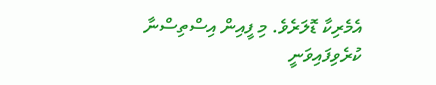އެމެރިކާ ޑޮލަރެވެ. މި ފީއިން އިސްތިސްނާ ކުރެވިފައިވަނީ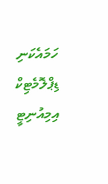ހަމައެކަނި ޑިޕްލޮމެޓިކް އިމިއުނިޓީ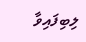ލިބިފައިވާ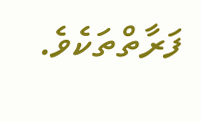ފަރާތްތަކެވެ.